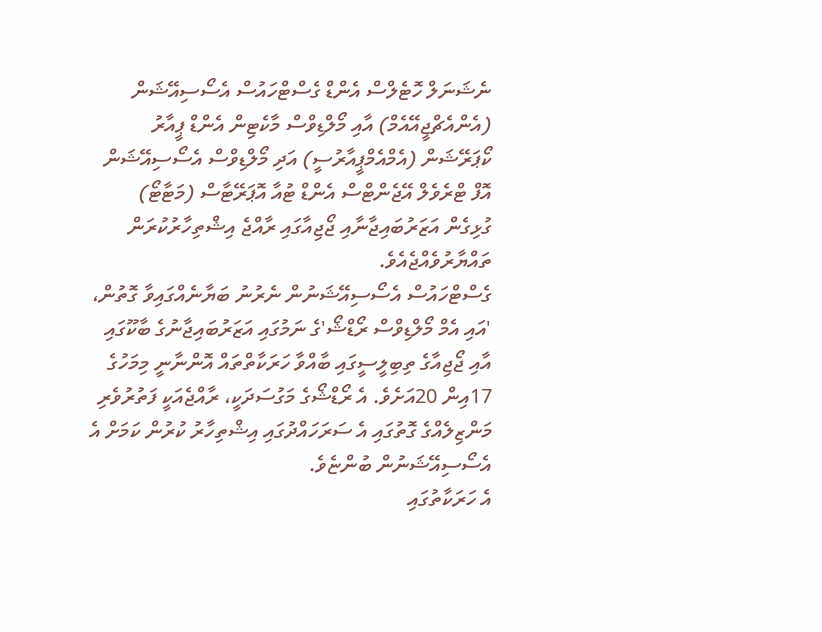ނެޝަނަލް ހޮޓެލްސް އެންޑް ގެސްޓްހައުސް އެސޯސިއޭޝަން (އެންއެޗްޖީއޭއެމް) އާއި މޯލްޑިވްސް މާކެޓިން އެންޑް ޕީއާރު ކޯޕަރޭޝަން (އެމްއެމްޕީއާރުސީ) އަދި މޯލްޑިވްސް އެސޯސިއޭޝަން އޮފް ޓްރެވެލް އޭޖެންޓްސް އެންޑް ޓުއާ އޮޕަރޭޓާސް (މަޓާޓޯ) ގުޅިގެން އަޒަރުބައިޖާނާއި ޖޯޖިއާގައި ރާއްޖެ އިޝްތިހާރުކުރަން ތައްޔާރުވެއްޖެއެވެ.
ގެސްޓްހައުސް އެސޯސިއޭޝަނުން ނެރުނު ބަޔާނެއްގައިވާ ގޮތުން، 'އައި އެމް މޯލްޑިވްސް ރޯޑްޝޯ'ގެ ނަމުގައި އަޒަރުބައިޖާނުގެ ބާކޫގައި އާއި ޖޯޖިއާގެ ތިބިލީސީގައި ބާއްވާ ހަރަކާތްތައް އޮންނާނީ މިމަހުގެ 17އިން 20އަށެވެ. އެ ރޯޑްޝޯގެ މަގުސަދަކީ، ރާއްޖެއަކީ ފަތުރުވެރި މަންޒިލެއްގެ ގޮތުގައި އެ ސަރަހައްދުގައި އިޝްތިހާރު ކުރުން ކަމަށް އެ އެސޯސިއޭޝަނުން ބުންޏެވެ.
އެ ހަރަކާތުގައި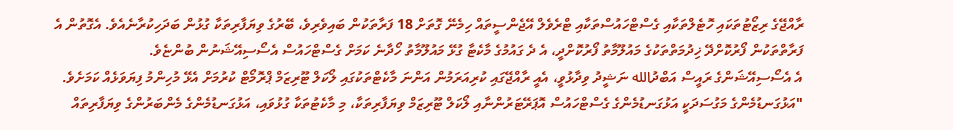ރާއްޖޭގެ ރިޒޯޓުތަކައި ހޮޓެލްތަކާއި ގެސްޓްހައުސްތަކާއި ޓްރެވެލް އޭޖެންސީތައް ހިމެނޭ ގޮތަށް 18 ފަރާތަކުން ބައިވެރިވެ، ބޭރުގެ ވިޔަފާރިތަކާ ގުޅުން ބަދަހިކުރާނެއެވެ. އެގޮތުން އެ ފަރާތްތަކުން ފޯރުކޮށްދޭ ޚިދުމަތްތަކުގެ މައުލޫމާތު ފޯރުކޮށްދީ، އެ ދެ ގައުމުގެ މާކެޓާ ގުޅޭ މައުލޫމާތު ހޯދާނެ ކަމަށް ގެސްޓްހައުސް އެސޯސިއޭޝަނުން ބުންޏެވެ.
އެ އެސޯސިއޭޝަންގެ ރައީސް އަބްދުالله ނަޝީދު ވިދާޅުވީ، އެއީ ރާއްޖޭގައި ކުރިއަރަމުން އަންނަ މާކެޓްތަކުގައި ލޯކަލް ޓޫރިޒަމް ޕްރޮމޯޓް ކުރުމަށް އެޅޭ މުހިންމު ފިޔަވަޅެއް ކަމަށެވެ.
"އަޅުގަނޑުމެންގެ މަގުސަދަކީ އަޅުގަނޑުމެންގެ ގެސްޓްހައުސް އޮޕަރޭޓަރުންނާއި ލޯކަލް ޓޫރިޒަމް ވިޔަފާރިތަކާ، މި މާކެޓުތަކާ ގުޅުވައި، އަޅުގަނޑުމެންގެ މެންބަރުންގެ ވިޔަފާރިތައް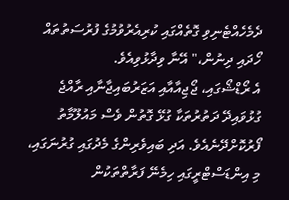ދެމެހެއްޓެނިވި ގޮތެއްގައި ކުރިއެރުވުމުގެ ފުރުސަތުތައް ހޯދައި ދިނުން،" އޭނާ ވިދާޅުވިއެވެ.
އެ ރޯޑްޝޯގައި، ޖޯޖިއާއާއި އަޒަރުބައިޖާނާއި ރާއްޖެ ގުޅުވައިދޭ ދަތުރުތަކާ ގުޅޭ ގޮތުން ވެސް މައުލޫމާތު ފޯރުކޮށްދޭނެއެވެ. އަދި ބައިވެރިންގެ މެދުގައި ގުރުނަގައި، މި އިންޑަސްޓްރީގައި ހިމެނޭ ފަރާތްތަކުން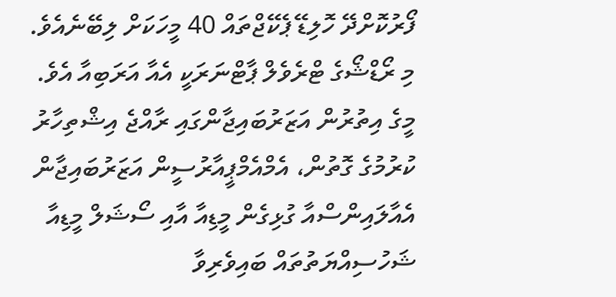ފޯރުކޮށްދޭ ހޮލިޑޭ ޕެކޭޖްތައް 40 މީހަކަށް ލިބޭނެއެވެ.
މި ރޯޑްޝޯގެ ޓްރެވެލް ޕާޓްނަރަކީ އެއާ އަރަބިއާ އެވެ.
މީގެ އިތުރުން އަޒަރުބައިޖާންގައި ރާއްޖެ އިޝްތިހާރު ކުރުމުގެ ގޮތުން، އެމްއެމްޕީއާރުސީން އަޒަރުބައިޖާން އެއާލައިންސްއާ ގުޅިގެން މީޑިއާ އާއި ސޯޝަލް މީޑިއާ ޝަހުސިއްޔަތުތައް ބައިވެރިވާ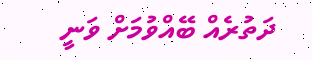ދަތުރެއް ބޭއްވުމަށް ވަނީ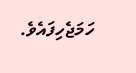ހަމަޖެހިފައެވެ.